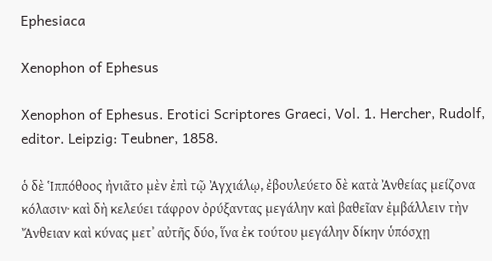Ephesiaca

Xenophon of Ephesus

Xenophon of Ephesus. Erotici Scriptores Graeci, Vol. 1. Hercher, Rudolf, editor. Leipzig: Teubner, 1858.

ὁ δὲ Ἱππόθοος ἠνιᾶτο μὲν ἐπὶ τῷ Ἀγχιάλῳ, ἐβουλεύετο δὲ κατὰ Ἀνθείας μείζονα κόλασιν· καὶ δὴ κελεύει τάφρον ὀρύξαντας μεγάλην καὶ βαθεῖαν ἐμβάλλειν τὴν Ἄνθειαν καὶ κύνας μετʼ αὐτῆς δύο, ἵνα ἐκ τούτου μεγάλην δίκην ὑπόσχῃ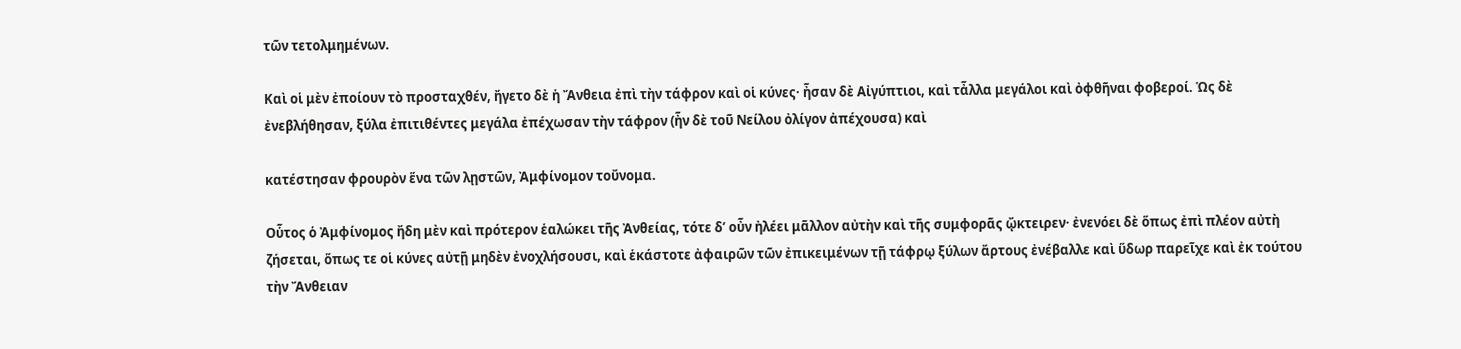τῶν τετολμημένων.

Καὶ οἱ μὲν ἐποίουν τὸ προσταχθέν, ἤγετο δὲ ἡ Ἄνθεια ἐπὶ τὴν τάφρον καὶ οἱ κύνες· ἦσαν δὲ Αἰγύπτιοι, καὶ τἆλλα μεγάλοι καὶ ὀφθῆναι φοβεροί. Ὡς δὲ ἐνεβλήθησαν, ξύλα ἐπιτιθέντες μεγάλα ἐπέχωσαν τὴν τάφρον (ἦν δὲ τοῦ Νείλου ὀλίγον ἀπέχουσα) καὶ

κατέστησαν φρουρὸν ἕνα τῶν λῃστῶν, Ἀμφίνομον τοὔνομα.

Οὗτος ὁ Ἀμφίνομος ἤδη μὲν καὶ πρότερον ἑαλώκει τῆς Ἀνθείας, τότε δʼ οὖν ἠλέει μᾶλλον αὐτὴν καὶ τῆς συμφορᾶς ᾤκτειρεν· ἐνενόει δὲ ὅπως ἐπὶ πλέον αὐτὴ ζήσεται, ὅπως τε οἱ κύνες αὐτῇ μηδὲν ἐνοχλήσουσι, καὶ ἑκάστοτε ἀφαιρῶν τῶν ἐπικειμένων τῇ τάφρῳ ξύλων ἄρτους ἐνέβαλλε καὶ ὕδωρ παρεῖχε καὶ ἐκ τούτου τὴν Ἄνθειαν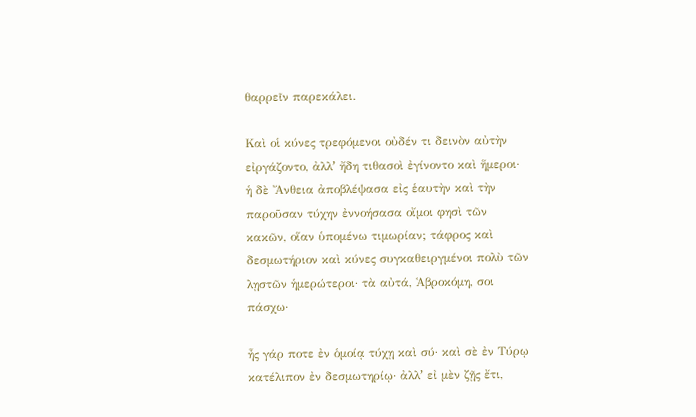θαρρεῖν παρεκάλει.

Καὶ οἱ κύνες τρεφόμενοι οὐδέν τι δεινὸν αὐτὴν εἰργάζοντο, ἀλλʼ ἤδη τιθασοὶ ἐγίνοντο καὶ ἥμεροι· ἡ δὲ Ἄνθεια ἀποβλέψασα εἰς ἑαυτὴν καὶ τὴν παροῦσαν τύχην ἐννοήσασα οἴμοι φησὶ τῶν κακῶν, οἵαν ὑπομένω τιμωρίαν; τάφρος καὶ δεσμωτήριον καὶ κύνες συγκαθειργμένοι πολὺ τῶν λῃστῶν ἡμερώτεροι· τὰ αὐτά, Ἁβροκόμη, σοι πάσχω·

ἦς γάρ ποτε ἐν ὁμοίᾳ τύχῃ καὶ σύ· καὶ σὲ ἐν Τύρῳ κατέλιπον ἐν δεσμωτηρίῳ· ἀλλʼ εἰ μὲν ζῇς ἔτι,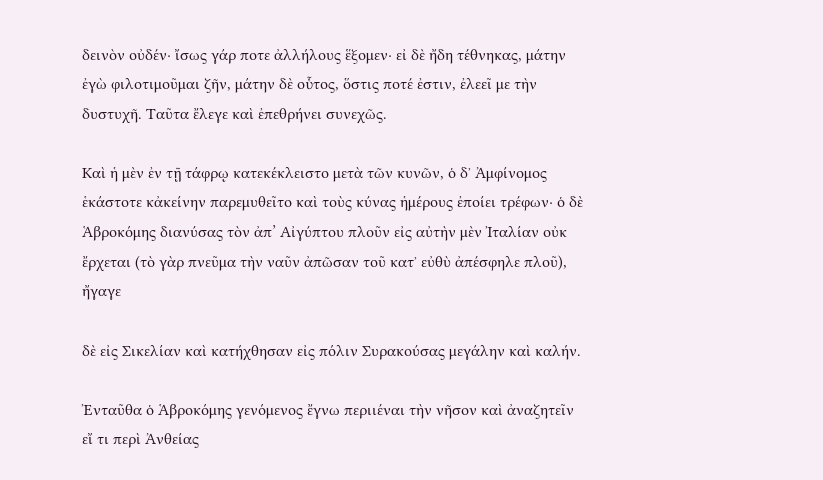δεινὸν οὐδέν· ἴσως γάρ ποτε ἀλλήλους ἕξομεν· εἰ δὲ ἤδη τέθνηκας, μάτην ἐγὼ φιλοτιμοῦμαι ζῆν, μάτην δὲ οὗτος, ὅστις ποτέ ἐστιν, ἐλεεῖ με τὴν δυστυχῆ. Ταῦτα ἔλεγε καὶ ἐπεθρήνει συνεχῶς.

Καὶ ἡ μὲν ἐν τῇ τάφρῳ κατεκέκλειστο μετὰ τῶν κυνῶν, ὁ δʼ Ἀμφίνομος ἑκάστοτε κἀκείνην παρεμυθεῖτο καὶ τοὺς κύνας ἡμέρους ἐποίει τρέφων· ὁ δὲ Ἁβροκόμης διανύσας τὸν ἀπ’ Αἰγύπτου πλοῦν εἰς αὐτὴν μὲν Ἰταλίαν οὐκ ἔρχεται (τὸ γὰρ πνεῦμα τὴν ναῦν ἀπῶσαν τοῦ κατʼ εὐθὺ ἀπέσφηλε πλοῦ), ἤγαγε

δὲ εἰς Σικελίαν καὶ κατήχθησαν εἰς πόλιν Συρακούσας μεγάλην καὶ καλήν.

Ἐνταῦθα ὁ Ἁβροκόμης γενόμενος ἔγνω περιιέναι τὴν νῆσον καὶ ἀναζητεῖν εἴ τι περὶ Ἀνθείας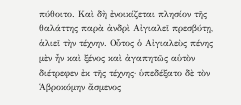πύθοιτο. Καὶ δὴ ἐνοικίζεται πλησίον τῆς θαλάττης παρὰ ἀνδρὶ Αἰγιαλεῖ πρεσβύτῃ, ἁλιεῖ τὴν τέχνην. Οὗτος ὁ Αἰγιαλεὺς πένης μὲν ἦν καὶ ξένος καὶ ἀγαπητῶς αὑτὸν διέτρεφεν ἐκ τῆς τέχνης· ὑπεδέξατο δὲ τὸν Ἁβροκόμην ἄσμενος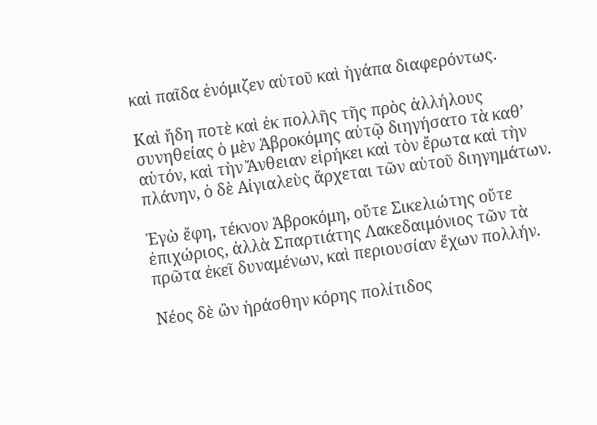καὶ παῖδα ἐνόμιζεν αὑτοῦ καὶ ἠγάπα διαφερόντως.

Καὶ ἤδη ποτὲ καὶ ἐκ πολλῆς τῆς πρὸς ἀλλήλους συνηθείας ὁ μὲν Ἁβροκόμης αὐτῷ διηγήσατο τὰ καθʼ αὑτόν, καὶ τὴν Ἄνθειαν εἰρήκει καὶ τὸν ἔρωτα καὶ τὴν πλάνην, ὁ δὲ Αἰγιαλεὺς ἄρχεται τῶν αὑτοῦ διηγημάτων.

Ἐγὼ ἔφη, τέκνον Ἁβροκόμη, οὔτε Σικελιώτης οὔτε ἐπιχώριος, ἀλλὰ Σπαρτιάτης Λακεδαιμόνιος τῶν τὰ πρῶτα ἐκεῖ δυναμένων, καὶ περιουσίαν ἔχων πολλήν.

Νέος δὲ ὢν ἠράσθην κόρης πολίτιδος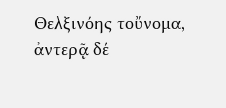Θελξινόης τοὔνομα, ἀντερᾷ δέ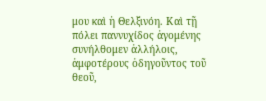μου καὶ ἡ Θελξινόη. Καὶ τῇ πόλει παννυχίδος ἀγομένης συνήλθομεν ἀλλήλοις, ἀμφοτέρους ὁδηγοῦντος τοῦ θεοῦ,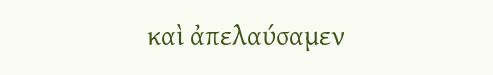καὶ ἀπελαύσαμεν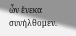ὧν ἕνεκα συνήλθομεν.